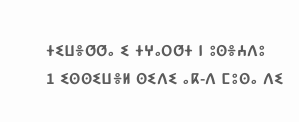ⵜⵉⵡⴻⵚⵚⴰ ⵉ ⵜⵖⴰⵔⵚⵜ ⵏ ⵓⵙⴻⵄⴷⵓ
1 ⵉⵙⵙⵉⵡⴻⵍ ⵙⵉⴷⵉ ⴰⴽ-ⴷ ⵎⵓⵙⴰ ⴷⵉ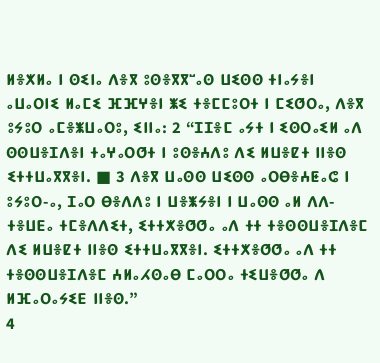ⵍⴻⵅⵍⴰ ⵏ ⵙⵉⵏⴰ ⴷⴻⴳ ⵓⵙⴻⴳⴳⵯⴰⵙ ⵡⵉⵙⵙ ⵜⵏⴰⵢⴻⵏ ⴰⵡⴰⵔⵏⵉ ⵍⴰⵎⵉ ⴼⴼⵖⴻⵏ ⵥⵉ ⵜⴻⵎⵎⵓⵔⵜ ⵏ ⵎⵉⵚⵔⴰ, ⴷⴻⴳ ⵓⵢⵓⵔ ⴰⵎⴻⵥⵡⴰⵔⵓ, ⵉⵏⵏⴰ: 2 “ⵊⵊⴻⵎ ⴰⵢⵜ ⵏ ⵉⵙⵔⴰⵉⵍ ⴰⴷ ⵙⵙⵡⴻⵊⴷⴻⵏ ⵜⴰⵖⴰⵔⵚⵜ ⵏ ⵓⵙⴻⵄⴷⵓ ⴷⵉ ⵍⵡⴻⵇⵜ ⵏⵏⴻⵙ ⵉⵜⵜⵡⴰⴳⴳⴻⵏ. ■ 3 ⴷⴻⴳ ⵡⴰⵙⵙ ⵡⵉⵙⵙ ⴰⵔⴱⴻⵄⵟⴰⵛ ⵏ ⵓⵢⵓⵔ-ⴰ, ⵊⴰⵔ ⴱⴻⴷⴷⵓ ⵏ ⵡⴻⵥⵢⴻⵏ ⵏ ⵡⴰⵙⵙ ⴰⵍ ⴷⴷ-ⵜⴻⵡⴹⴰ ⵜⵎⴻⴷⴷⵉⵜ, ⵉⵜⵜⵅⴻⵚⵚⴰ ⴰⴷ ⵜⵜ ⵜⴻⵙⵙⵡⴻⵊⴷⴻⵎ ⴷⵉ ⵍⵡⴻⵇⵜ ⵏⵏⴻⵙ ⵉⵜⵜⵡⴰⴳⴳⴻⵏ. ⵉⵜⵜⵅⴻⵚⵚⴰ ⴰⴷ ⵜⵜ ⵜⴻⵙⵙⵡⴻⵊⴷⴻⵎ ⵄⵍⴰⵃⵙⴰⴱ ⵎⴰⵔⵔⴰ ⵜⵉⵡⴻⵚⵚⴰ ⴷ ⵍⴼⴰⵔⴰⵢⵉⴹ ⵏⵏⴻⵙ.”
4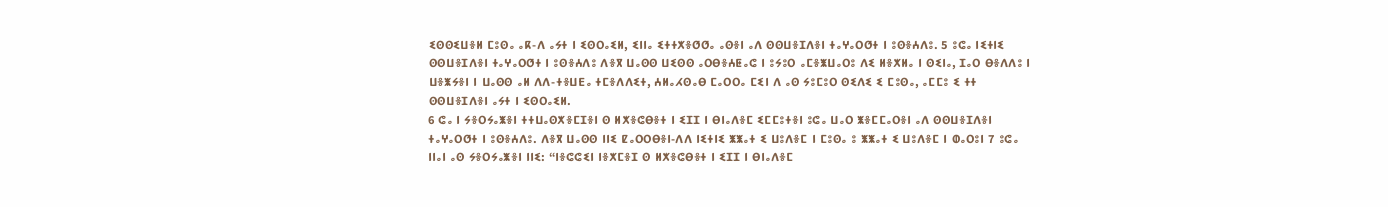ⵉⵙⵙⵉⵡⴻⵍ ⵎⵓⵙⴰ ⴰⴽ-ⴷ ⴰⵢⵜ ⵏ ⵉⵙⵔⴰⵉⵍ, ⵉⵏⵏⴰ ⵉⵜⵜⵅⴻⵚⵚⴰ ⴰⵙⴻⵏ ⴰⴷ ⵙⵙⵡⴻⵊⴷⴻⵏ ⵜⴰⵖⴰⵔⵚⵜ ⵏ ⵓⵙⴻⵄⴷⵓ. 5 ⵓⵛⴰ ⵏⵉⵜⵏⵉ ⵙⵙⵡⴻⵊⴷⴻⵏ ⵜⴰⵖⴰⵔⵚⵜ ⵏ ⵓⵙⴻⵄⴷⵓ ⴷⴻⴳ ⵡⴰⵙⵙ ⵡⵉⵙⵙ ⴰⵔⴱⴻⵄⵟⴰⵛ ⵏ ⵓⵢⵓⵔ ⴰⵎⴻⵥⵡⴰⵔⵓ ⴷⵉ ⵍⴻⵅⵍⴰ ⵏ ⵙⵉⵏⴰ, ⵊⴰⵔ ⴱⴻⴷⴷⵓ ⵏ ⵡⴻⵥⵢⴻⵏ ⵏ ⵡⴰⵙⵙ ⴰⵍ ⴷⴷ-ⵜⴻⵡⴹⴰ ⵜⵎⴻⴷⴷⵉⵜ, ⵄⵍⴰⵃⵙⴰⴱ ⵎⴰⵔⵔⴰ ⵎⵉⵏ ⴷ ⴰⵙ ⵢⵓⵎⵓⵔ ⵙⵉⴷⵉ ⵉ ⵎⵓⵙⴰ, ⴰⵎⵎⵓ ⵉ ⵜⵜ ⵙⵙⵡⴻⵊⴷⴻⵏ ⴰⵢⵜ ⵏ ⵉⵙⵔⴰⵉⵍ.
6 ⵛⴰ ⵏ ⵢⴻⵔⵢⴰⵥⴻⵏ ⵜⵜⵡⴰⵙⵅⴻⵎⵊⴻⵏ ⵙ ⵍⵅⴻⵛⴱⴻⵜ ⵏ ⵉⵊⵊ ⵏ ⴱⵏⴰⴷⴻⵎ ⵉⵎⵎⵓⵜⴻⵏ ⵓⵛⴰ ⵡⴰⵔ ⵥⴻⵎⵎⴰⵔⴻⵏ ⴰⴷ ⵙⵙⵡⴻⵊⴷⴻⵏ ⵜⴰⵖⴰⵔⵚⵜ ⵏ ⵓⵙⴻⵄⴷⵓ. ⴷⴻⴳ ⵡⴰⵙⵙ ⵏⵏⵉ ⵇⴰⵔⵔⴱⴻⵏ-ⴷⴷ ⵏⵉⵜⵏⵉ ⵥⵥⴰⵜ ⵉ ⵡⵓⴷⴻⵎ ⵏ ⵎⵓⵙⴰ ⵓ ⵥⵥⴰⵜ ⵉ ⵡⵓⴷⴻⵎ ⵏ ⵀⴰⵔⵓⵏ 7 ⵓⵛⴰ ⵏⵏⴰⵏ ⴰⵙ ⵢⴻⵔⵢⴰⵥⴻⵏ ⵏⵏⵉ: “ⵏⴻⵛⵛⵉⵏ ⵏⴻⵅⵎⴻⵊ ⵙ ⵍⵅⴻⵛⴱⴻⵜ ⵏ ⵉⵊⵊ ⵏ ⴱⵏⴰⴷⴻⵎ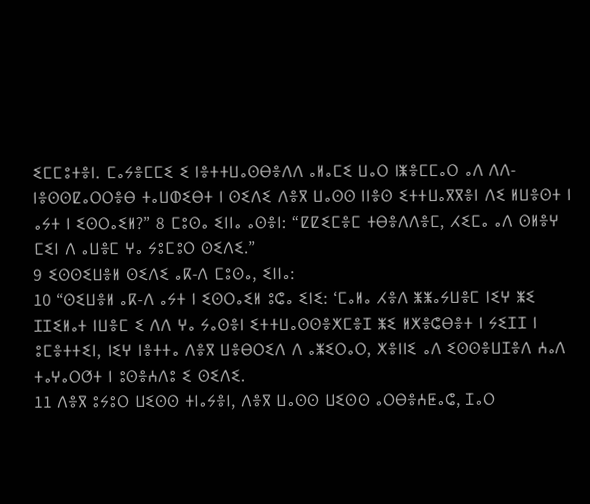ⵉⵎⵎⵓⵜⴻⵏ. ⵎⴰⵢⴻⵎⵎⵉ ⵉ ⵏⴻⵜⵜⵡⴰⵙⴱⴻⴷⴷ ⴰⵍⴰⵎⵉ ⵡⴰⵔ ⵏⵥⴻⵎⵎⴰⵔ ⴰⴷ ⴷⴷ-ⵏⴻⵙⵙⵇⴰⵔⵔⴻⴱ ⵜⴰⵡⵀⵉⴱⵜ ⵏ ⵙⵉⴷⵉ ⴷⴻⴳ ⵡⴰⵙⵙ ⵏⵏⴻⵙ ⵉⵜⵜⵡⴰⴳⴳⴻⵏ ⴷⵉ ⵍⵡⴻⵙⵜ ⵏ ⴰⵢⵜ ⵏ ⵉⵙⵔⴰⵉⵍ?” 8 ⵎⵓⵙⴰ ⵉⵏⵏⴰ ⴰⵙⴻⵏ: “ⵇⵇⵉⵎⴻⵎ ⵜⴱⴻⴷⴷⴻⵎ, ⵃⵉⵎⴰ ⴰⴷ ⵙⵍⴻⵖ ⵎⵉⵏ ⴷ ⴰⵡⴻⵎ ⵖⴰ ⵢⵓⵎⵓⵔ ⵙⵉⴷⵉ.”
9 ⵉⵙⵙⵉⵡⴻⵍ ⵙⵉⴷⵉ ⴰⴽ-ⴷ ⵎⵓⵙⴰ, ⵉⵏⵏⴰ:
10 “ⵙⵉⵡⴻⵍ ⴰⴽ-ⴷ ⴰⵢⵜ ⵏ ⵉⵙⵔⴰⵉⵍ ⵓⵛⴰ ⵉⵏⵉ: ‘ⵎⴰⵍⴰ ⵃⴻⴷ ⵥⵥⴰⵢⵡⴻⵎ ⵏⵉⵖ ⵥⵉ ⵊⵊⵉⵍⴰⵜ ⵏⵡⴻⵎ ⵉ ⴷⴷ ⵖⴰ ⵢⴰⵙⴻⵏ ⵉⵜⵜⵡⴰⵙⵙⴻⵅⵎⴻⵊ ⵥⵉ ⵍⵅⴻⵛⴱⴻⵜ ⵏ ⵢⵉⵊⵊ ⵏ ⵓⵎⴻⵜⵜⵉⵏ, ⵏⵉⵖ ⵏⴻⵜⵜⴰ ⴷⴻⴳ ⵡⴻⴱⵔⵉⴷ ⴷ ⴰⵥⵉⵔⴰⵔ, ⵅⴻⵏⵏⵉ ⴰⴷ ⵉⵙⵙⴻⵡⵊⴻⴷ ⵄⴰⴷ ⵜⴰⵖⴰⵔⵚⵜ ⵏ ⵓⵙⴻⵄⴷⵓ ⵉ ⵙⵉⴷⵉ.
11 ⴷⴻⴳ ⵓⵢⵓⵔ ⵡⵉⵙⵙ ⵜⵏⴰⵢⴻⵏ, ⴷⴻⴳ ⵡⴰⵙⵙ ⵡⵉⵙⵙ ⴰⵔⴱⴻⵄⵟⴰⵛ, ⵊⴰⵔ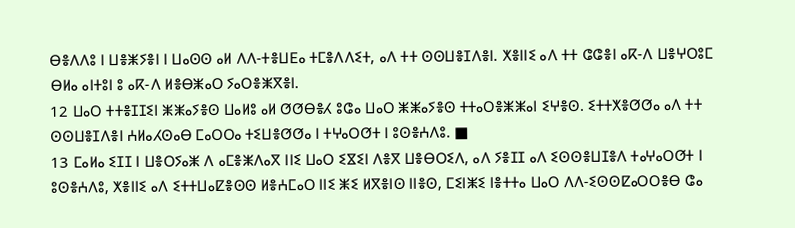ⴱⴻⴷⴷⵓ ⵏ ⵡⴻⵥⵢⴻⵏ ⵏ ⵡⴰⵙⵙ ⴰⵍ ⴷⴷ-ⵜⴻⵡⴹⴰ ⵜⵎⴻⴷⴷⵉⵜ, ⴰⴷ ⵜⵜ ⵙⵙⵡⴻⵊⴷⴻⵏ. ⵅⴻⵏⵏⵉ ⴰⴷ ⵜⵜ ⵛⵛⴻⵏ ⴰⴽ-ⴷ ⵡⴻⵖⵔⵓⵎ ⴱⵍⴰ ⴰⵏⵜⵓⵏ ⵓ ⴰⴽ-ⴷ ⵍⴻⴱⵥⴰⵔ ⵢⴰⵔⴻⵥⴳⴻⵏ.
12 ⵡⴰⵔ ⵜⵜⴻⵊⵊⵉⵏ ⵥⵥⴰⵢⴻⵙ ⵡⴰⵍⵓ ⴰⵍ ⵚⵚⴱⴻⵃ ⵓⵛⴰ ⵡⴰⵔ ⵥⵥⴰⵢⴻⵙ ⵜⵜⴰⵔⴻⵥⵥⴰⵏ ⵉⵖⴻⵙ. ⵉⵜⵜⵅⴻⵚⵚⴰ ⴰⴷ ⵜⵜ ⵙⵙⵡⴻⵊⴷⴻⵏ ⵄⵍⴰⵃⵙⴰⴱ ⵎⴰⵔⵔⴰ ⵜⵉⵡⴻⵚⵚⴰ ⵏ ⵜⵖⴰⵔⵚⵜ ⵏ ⵓⵙⴻⵄⴷⵓ. ■
13 ⵎⴰⵍⴰ ⵉⵊⵊ ⵏ ⵡⴻⵔⵢⴰⵥ ⴷ ⴰⵎⴻⵥⴷⴰⴳ ⵏⵏⵉ ⵡⴰⵔ ⵉⴵⵉⵏ ⴷⴻⴳ ⵡⴻⴱⵔⵉⴷ, ⴰⴷ ⵢⴻⵊⵊ ⴰⴷ ⵉⵙⵙⴻⵡⵊⴻⴷ ⵜⴰⵖⴰⵔⵚⵜ ⵏ ⵓⵙⴻⵄⴷⵓ, ⵅⴻⵏⵏⵉ ⴰⴷ ⵉⵜⵜⵡⴰⵇⴻⵙⵙ ⵍⴻⵄⵎⴰⵔ ⵏⵏⵉ ⵥⵉ ⵍⴳⴻⵏⵙ ⵏⵏⴻⵙ, ⵎⵉⵏⵥⵉ ⵏⴻⵜⵜⴰ ⵡⴰⵔ ⴷⴷ-ⵉⵙⵙⵇⴰⵔⵔⴻⴱ ⵛⴰ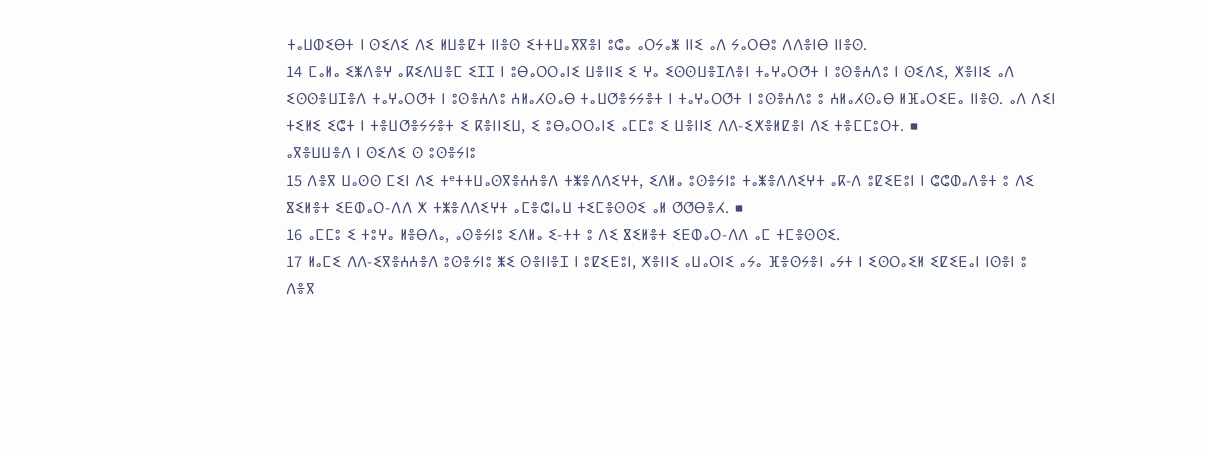ⵜⴰⵡⵀⵉⴱⵜ ⵏ ⵙⵉⴷⵉ ⴷⵉ ⵍⵡⴻⵇⵜ ⵏⵏⴻⵙ ⵉⵜⵜⵡⴰⴳⴳⴻⵏ ⵓⵛⴰ ⴰⵔⵢⴰⵥ ⵏⵏⵉ ⴰⴷ ⵢⴰⵔⴱⵓ ⴷⴷⴻⵏⴱ ⵏⵏⴻⵙ.
14 ⵎⴰⵍⴰ ⵉⵥⴷⴻⵖ ⴰⴽⵉⴷⵡⴻⵎ ⵉⵊⵊ ⵏ ⵓⴱⴰⵔⵔⴰⵏⵉ ⵡⴻⵏⵏⵉ ⵉ ⵖⴰ ⵉⵙⵙⵡⴻⵊⴷⴻⵏ ⵜⴰⵖⴰⵔⵚⵜ ⵏ ⵓⵙⴻⵄⴷⵓ ⵏ ⵙⵉⴷⵉ, ⵅⴻⵏⵏⵉ ⴰⴷ ⵉⵙⵙⴻⵡⵊⴻⴷ ⵜⴰⵖⴰⵔⵚⵜ ⵏ ⵓⵙⴻⵄⴷⵓ ⵄⵍⴰⵃⵙⴰⴱ ⵜⴰⵡⵚⴻⵢⵢⴻⵜ ⵏ ⵜⴰⵖⴰⵔⵚⵜ ⵏ ⵓⵙⴻⵄⴷⵓ ⵓ ⵄⵍⴰⵃⵙⴰⴱ ⵍⴼⴰⵔⵉⴹⴰ ⵏⵏⴻⵙ. ⴰⴷ ⴷⵉⵏ ⵜⵉⵍⵉ ⵉⵛⵜ ⵏ ⵜⴻⵡⵚⴻⵢⵢⴻⵜ ⵉ ⴽⴻⵏⵏⵉⵡ, ⵉ ⵓⴱⴰⵔⵔⴰⵏⵉ ⴰⵎⵎⵓ ⵉ ⵡⴻⵏⵏⵉ ⴷⴷ-ⵉⵅⴻⵍⵇⴻⵏ ⴷⵉ ⵜⴻⵎⵎⵓⵔⵜ. ■
ⴰⴳⴻⵡⵡⴻⴷ ⵏ ⵙⵉⴷⵉ ⵙ ⵓⵙⴻⵢⵏⵓ
15 ⴷⴻⴳ ⵡⴰⵙⵙ ⵎⵉⵏ ⴷⵉ ⵜᵉⵜⵜⵡⴰⵙⴳⴻⵄⵄⴻⴷ ⵜⵥⴻⴷⴷⵉⵖⵜ, ⵉⴷⵍⴰ ⵓⵙⴻⵢⵏⵓ ⵜⴰⵥⴻⴷⴷⵉⵖⵜ ⴰⴽ-ⴷ ⵓⵇⵉⴹⵓⵏ ⵏ ⵛⵛⵀⴰⴷⴻⵜ ⵓ ⴷⵉ ⴵⵉⵍⴻⵜ ⵉⴹⵀⴰⵔ-ⴷⴷ ⵅ ⵜⵥⴻⴷⴷⵉⵖⵜ ⴰⵎⴻⵛⵏⴰⵡ ⵜⵉⵎⴻⵙⵙⵉ ⴰⵍ ⵚⵚⴱⴻⵃ. ■
16 ⴰⵎⵎⵓ ⵉ ⵜⵓⵖⴰ ⵍⴻⴱⴷⴰ, ⴰⵙⴻⵢⵏⵓ ⵉⴷⵍⴰ ⵉ-ⵜⵜ ⵓ ⴷⵉ ⴵⵉⵍⴻⵜ ⵉⴹⵀⴰⵔ-ⴷⴷ ⴰⵎ ⵜⵎⴻⵙⵙⵉ.
17 ⵍⴰⵎⵉ ⴷⴷ-ⵉⴳⴻⵄⵄⴻⴷ ⵓⵙⴻⵢⵏⵓ ⵥⵉ ⵙⴻⵏⵏⴻⵊ ⵏ ⵓⵇⵉⴹⵓⵏ, ⵅⴻⵏⵏⵉ ⴰⵡⴰⵔⵏⵉ ⴰⵢⴰ ⴼⴻⵙⵢⴻⵏ ⴰⵢⵜ ⵏ ⵉⵙⵔⴰⵉⵍ ⵉⵇⵉⴹⴰⵏ ⵏⵙⴻⵏ ⵓ ⴷⴻⴳ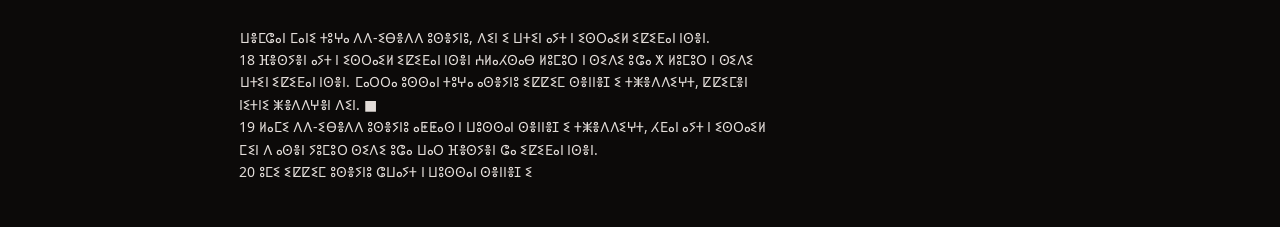ⵡⴻⵎⵛⴰⵏ ⵎⴰⵏⵉ ⵜⵓⵖⴰ ⴷⴷ-ⵉⴱⴻⴷⴷ ⵓⵙⴻⵢⵏⵓ, ⴷⵉⵏ ⵉ ⵡⵜⵉⵏ ⴰⵢⵜ ⵏ ⵉⵙⵔⴰⵉⵍ ⵉⵇⵉⴹⴰⵏ ⵏⵙⴻⵏ.
18 ⴼⴻⵙⵢⴻⵏ ⴰⵢⵜ ⵏ ⵉⵙⵔⴰⵉⵍ ⵉⵇⵉⴹⴰⵏ ⵏⵙⴻⵏ ⵄⵍⴰⵃⵙⴰⴱ ⵍⵓⵎⵓⵔ ⵏ ⵙⵉⴷⵉ ⵓⵛⴰ ⵅ ⵍⵓⵎⵓⵔ ⵏ ⵙⵉⴷⵉ ⵡⵜⵉⵏ ⵉⵇⵉⴹⴰⵏ ⵏⵙⴻⵏ. ⵎⴰⵔⵔⴰ ⵓⵙⵙⴰⵏ ⵜⵓⵖⴰ ⴰⵙⴻⵢⵏⵓ ⵉⵇⵇⵉⵎ ⵙⴻⵏⵏⴻⵊ ⵉ ⵜⵥⴻⴷⴷⵉⵖⵜ, ⵇⵇⵉⵎⴻⵏ ⵏⵉⵜⵏⵉ ⵥⴻⴷⴷⵖⴻⵏ ⴷⵉⵏ. ■
19 ⵍⴰⵎⵉ ⴷⴷ-ⵉⴱⴻⴷⴷ ⵓⵙⴻⵢⵏⵓ ⴰⵟⵟⴰⵙ ⵏ ⵡⵓⵙⵙⴰⵏ ⵙⴻⵏⵏⴻⵊ ⵉ ⵜⵥⴻⴷⴷⵉⵖⵜ, ⵃⴹⴰⵏ ⴰⵢⵜ ⵏ ⵉⵙⵔⴰⵉⵍ ⵎⵉⵏ ⴷ ⴰⵙⴻⵏ ⵢⵓⵎⵓⵔ ⵙⵉⴷⵉ ⵓⵛⴰ ⵡⴰⵔ ⴼⴻⵙⵢⴻⵏ ⵛⴰ ⵉⵇⵉⴹⴰⵏ ⵏⵙⴻⵏ.
20 ⵓⵎⵉ ⵉⵇⵇⵉⵎ ⵓⵙⴻⵢⵏⵓ ⵛⵡⴰⵢⵜ ⵏ ⵡⵓⵙⵙⴰⵏ ⵙⴻⵏⵏⴻⵊ ⵉ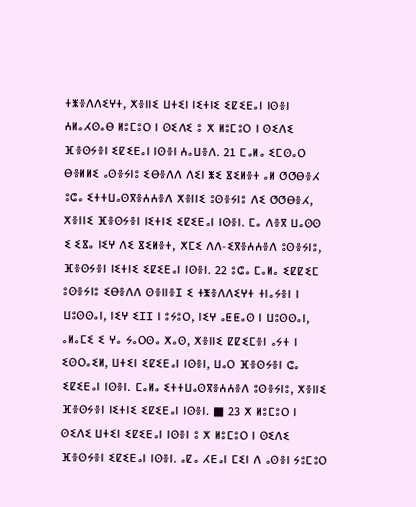ⵜⵥⴻⴷⴷⵉⵖⵜ, ⵅⴻⵏⵏⵉ ⵡⵜⵉⵏ ⵏⵉⵜⵏⵉ ⵉⵇⵉⴹⴰⵏ ⵏⵙⴻⵏ ⵄⵍⴰⵃⵙⴰⴱ ⵍⵓⵎⵓⵔ ⵏ ⵙⵉⴷⵉ ⵓ ⵅ ⵍⵓⵎⵓⵔ ⵏ ⵙⵉⴷⵉ ⴼⴻⵙⵢⴻⵏ ⵉⵇⵉⴹⴰⵏ ⵏⵙⴻⵏ ⵄⴰⵡⴻⴷ. 21 ⵎⴰⵍⴰ ⵉⵎⵙⴰⵔ ⴱⴻⵍⵍⵉ ⴰⵙⴻⵢⵏⵓ ⵉⴱⴻⴷⴷ ⴷⵉⵏ ⵥⵉ ⴵⵉⵍⴻⵜ ⴰⵍ ⵚⵚⴱⴻⵃ ⵓⵛⴰ ⵉⵜⵜⵡⴰⵙⴳⴻⵄⵄⴻⴷ ⵅⴻⵏⵏⵉ ⵓⵙⴻⵢⵏⵓ ⴷⵉ ⵚⵚⴱⴻⵃ, ⵅⴻⵏⵏⵉ ⴼⴻⵙⵢⴻⵏ ⵏⵉⵜⵏⵉ ⵉⵇⵉⴹⴰⵏ ⵏⵙⴻⵏ. ⵎⴰ ⴷⴻⴳ ⵡⴰⵙⵙ ⵉ ⵉⴵⴰ ⵏⵉⵖ ⴷⵉ ⴵⵉⵍⴻⵜ, ⵅⵎⵉ ⴷⴷ-ⵉⴳⴻⵄⵄⴻⴷ ⵓⵙⴻⵢⵏⵓ, ⴼⴻⵙⵢⴻⵏ ⵏⵉⵜⵏⵉ ⵉⵇⵉⴹⴰⵏ ⵏⵙⴻⵏ. 22 ⵓⵛⴰ ⵎⴰⵍⴰ ⵉⵇⵇⵉⵎ ⵓⵙⴻⵢⵏⵓ ⵉⴱⴻⴷⴷ ⵙⴻⵏⵏⴻⵊ ⵉ ⵜⵥⴻⴷⴷⵉⵖⵜ ⵜⵏⴰⵢⴻⵏ ⵏ ⵡⵓⵙⵙⴰⵏ, ⵏⵉⵖ ⵉⵊⵊ ⵏ ⵓⵢⵓⵔ, ⵏⵉⵖ ⴰⵟⵟⴰⵙ ⵏ ⵡⵓⵙⵙⴰⵏ, ⴰⵍⴰⵎⵉ ⵉ ⵖⴰ ⵢⴰⵔⵙⴰ ⵅⴰⵙ, ⵅⴻⵏⵏⵉ ⵇⵇⵉⵎⴻⵏ ⴰⵢⵜ ⵏ ⵉⵙⵔⴰⵉⵍ, ⵡⵜⵉⵏ ⵉⵇⵉⴹⴰⵏ ⵏⵙⴻⵏ, ⵡⴰⵔ ⴼⴻⵙⵢⴻⵏ ⵛⴰ ⵉⵇⵉⴹⴰⵏ ⵏⵙⴻⵏ. ⵎⴰⵍⴰ ⵉⵜⵜⵡⴰⵙⴳⴻⵄⵄⴻⴷ ⵓⵙⴻⵢⵏⵓ, ⵅⴻⵏⵏⵉ ⴼⴻⵙⵢⴻⵏ ⵏⵉⵜⵏⵉ ⵉⵇⵉⴹⴰⵏ ⵏⵙⴻⵏ. ■ 23 ⵅ ⵍⵓⵎⵓⵔ ⵏ ⵙⵉⴷⵉ ⵡⵜⵉⵏ ⵉⵇⵉⴹⴰⵏ ⵏⵙⴻⵏ ⵓ ⵅ ⵍⵓⵎⵓⵔ ⵏ ⵙⵉⴷⵉ ⴼⴻⵙⵢⴻⵏ ⵉⵇⵉⴹⴰⵏ ⵏⵙⴻⵏ. ⴰⵇⴰ ⵃⴹⴰⵏ ⵎⵉⵏ ⴷ ⴰⵙⴻⵏ ⵢⵓⵎⵓⵔ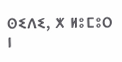ⵙⵉⴷⵉ, ⵅ ⵍⵓⵎⵓⵔ ⵏ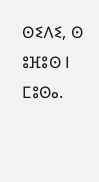ⵙⵉⴷⵉ, ⵙ ⵓⴼⵓⵙ ⵏ ⵎⵓⵙⴰ.